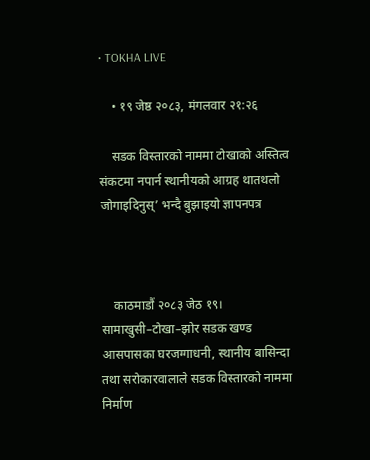• TOKHA LIVE

    • १९ जेष्ठ २०८३, मंगलवार २१:२६

    सडक विस्तारको नाममा टोखाको अस्तित्व संकटमा नपार्न स्थानीयको आग्रह थातथलो जोगाइदिनुस्’ भन्दै बुझाइयो ज्ञापनपत्र



    काठमाडौं २०८३ जेठ १९। सामाखुसी–टोखा–झोर सडक खण्ड आसपासका घरजग्गाधनी, स्थानीय बासिन्दा तथा सरोकारवालाले सडक विस्तारको नाममा निर्माण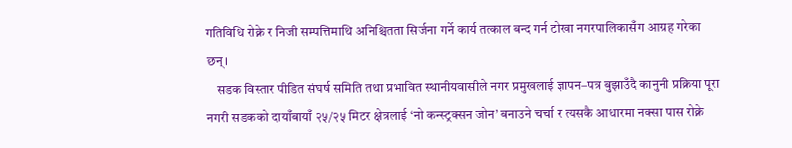गतिविधि रोक्ने र निजी सम्पत्तिमाथि अनिश्चितता सिर्जना गर्ने कार्य तत्काल बन्द गर्न टोखा नगरपालिकासँग आग्रह गरेका छन्।
    सडक विस्तार पीडित संघर्ष समिति तथा प्रभावित स्थानीयवासीले नगर प्रमुखलाई ज्ञापन–पत्र बुझाउँदै कानुनी प्रक्रिया पूरा नगरी सडकको दायाँबायाँ २५/२५ मिटर क्षेत्रलाई ‘नो कन्स्ट्रक्सन जोन’ बनाउने चर्चा र त्यसकै आधारमा नक्सा पास रोक्ने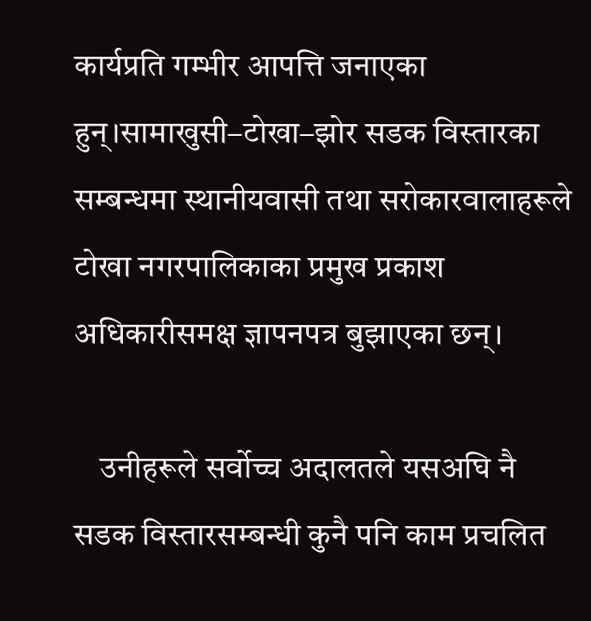कार्यप्रति गम्भीर आपत्ति जनाएका हुन्।सामाखुसी–टोखा–झोर सडक विस्तारका सम्बन्धमा स्थानीयवासी तथा सरोकारवालाहरूले टोखा नगरपालिकाका प्रमुख प्रकाश अधिकारीसमक्ष ज्ञापनपत्र बुझाएका छन्।

    उनीहरूले सर्वोच्च अदालतले यसअघि नै सडक विस्तारसम्बन्धी कुनै पनि काम प्रचलित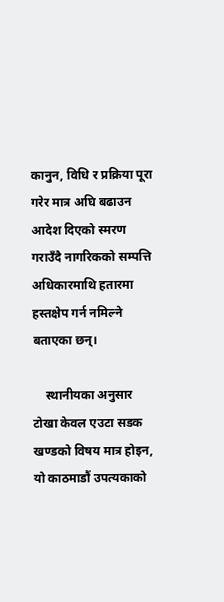कानुन, विधि र प्रक्रिया पूरा गरेर मात्र अघि बढाउन आदेश दिएको स्मरण गराउँदै नागरिकको सम्पत्ति अधिकारमाथि हतारमा हस्तक्षेप गर्न नमिल्ने बताएका छन्।

    स्थानीयका अनुसार टोखा केवल एउटा सडक खण्डको विषय मात्र होइन, यो काठमाडौं उपत्यकाको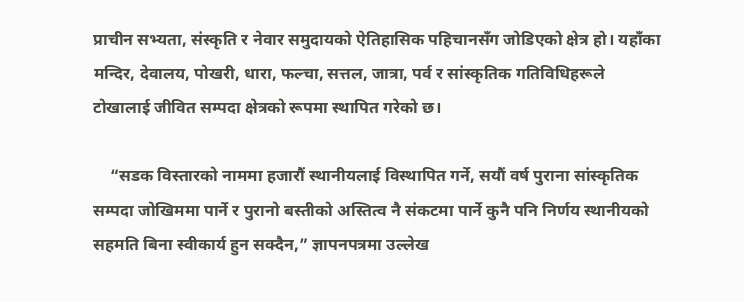प्राचीन सभ्यता, संस्कृति र नेवार समुदायको ऐतिहासिक पहिचानसँग जोडिएको क्षेत्र हो। यहाँका मन्दिर, देवालय, पोखरी, धारा, फल्चा, सत्तल, जात्रा, पर्व र सांस्कृतिक गतिविधिहरूले टोखालाई जीवित सम्पदा क्षेत्रको रूपमा स्थापित गरेको छ।

    “सडक विस्तारको नाममा हजारौं स्थानीयलाई विस्थापित गर्ने, सयौं वर्ष पुराना सांस्कृतिक सम्पदा जोखिममा पार्ने र पुरानो बस्तीको अस्तित्व नै संकटमा पार्ने कुनै पनि निर्णय स्थानीयको सहमति बिना स्वीकार्य हुन सक्दैन,” ज्ञापनपत्रमा उल्लेख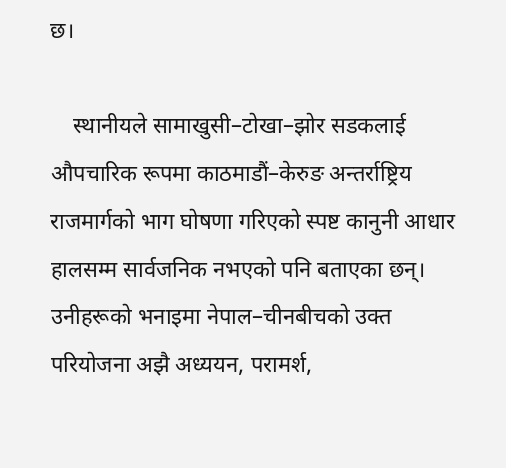छ।

    स्थानीयले सामाखुसी–टोखा–झोर सडकलाई औपचारिक रूपमा काठमाडौं–केरुङ अन्तर्राष्ट्रिय राजमार्गको भाग घोषणा गरिएको स्पष्ट कानुनी आधार हालसम्म सार्वजनिक नभएको पनि बताएका छन्। उनीहरूको भनाइमा नेपाल–चीनबीचको उक्त परियोजना अझै अध्ययन, परामर्श,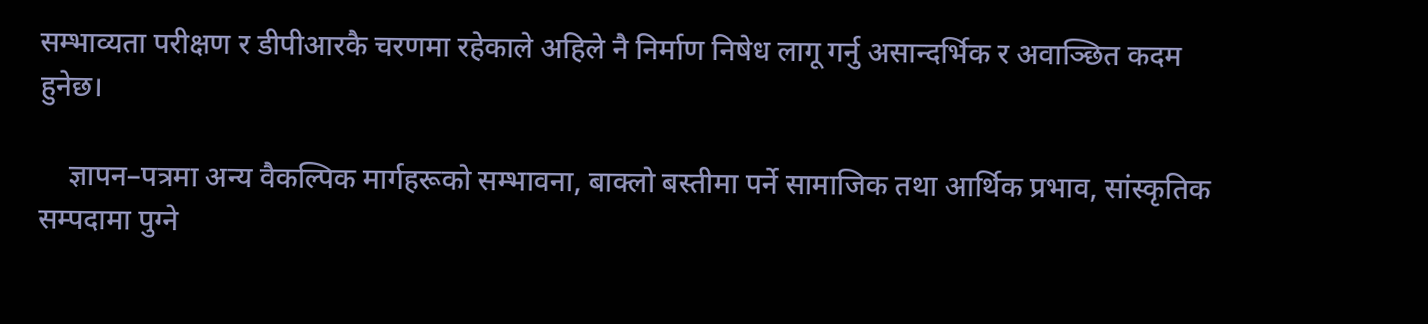सम्भाव्यता परीक्षण र डीपीआरकै चरणमा रहेकाले अहिले नै निर्माण निषेध लागू गर्नु असान्दर्भिक र अवाञ्छित कदम हुनेछ।

    ज्ञापन–पत्रमा अन्य वैकल्पिक मार्गहरूको सम्भावना, बाक्लो बस्तीमा पर्ने सामाजिक तथा आर्थिक प्रभाव, सांस्कृतिक सम्पदामा पुग्ने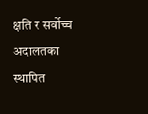क्षति र सर्वोच्च अदालतका स्थापित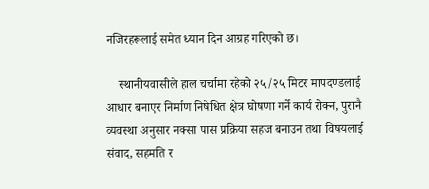नजिरहरूलाई समेत ध्यान दिन आग्रह गरिएको छ।

    स्थानीयवासीले हाल चर्चामा रहेको २५/२५ मिटर मापदण्डलाई आधार बनाएर निर्माण निषेधित क्षेत्र घोषणा गर्ने कार्य रोक्न, पुरानै व्यवस्था अनुसार नक्सा पास प्रक्रिया सहज बनाउन तथा विषयलाई संवाद, सहमति र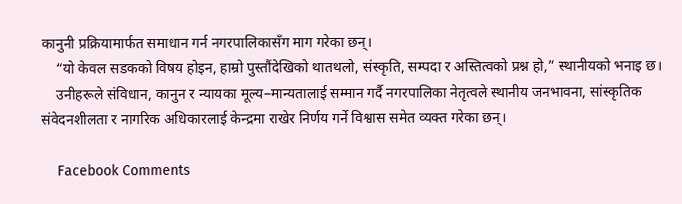कानुनी प्रक्रियामार्फत समाधान गर्न नगरपालिकासँग माग गरेका छन्।
    “यो केवल सडकको विषय होइन, हाम्रो पुस्तौंदेखिको थातथलो, संस्कृति, सम्पदा र अस्तित्वको प्रश्न हो,” स्थानीयको भनाइ छ।
    उनीहरूले संविधान, कानुन र न्यायका मूल्य–मान्यतालाई सम्मान गर्दै नगरपालिका नेतृत्वले स्थानीय जनभावना, सांस्कृतिक संवेदनशीलता र नागरिक अधिकारलाई केन्द्रमा राखेर निर्णय गर्ने विश्वास समेत व्यक्त गरेका छन्।

    Facebook Comments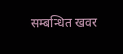सम्बन्धित खवर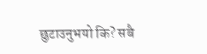छुटाउनुभयो कि? सबै